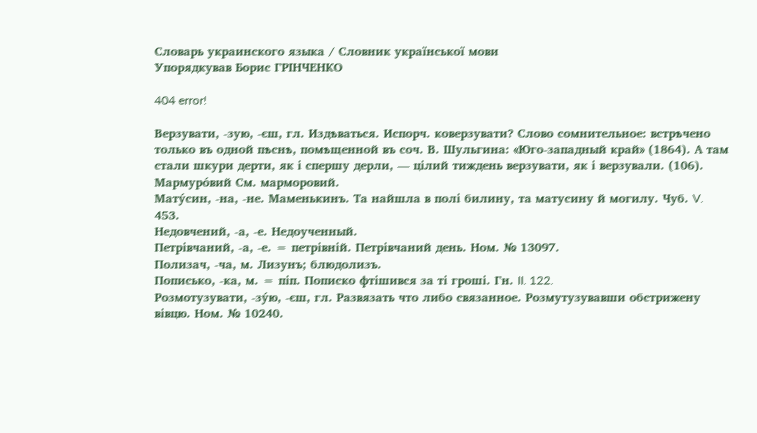Словарь украинского языка / Словник української мови
Упорядкував Борис ГРІНЧЕНКО

404 error!

Верзувати, -зую, -єш, гл. Издѣваться. Испорч. коверзувати? Слово сомнительное: встрѣчено только въ одной пѣснѣ, помѣщенной въ соч. В. Шульгина: «Юго-западный край» (1864). А там стали шкури дерти, як і спершу дерли, — цілий тиждень верзувати, як і верзували. (106).
Мармуро́вий Cм. марморовий.
Мату́син, -на, -не. Маменькинъ. Та найшла в полі билину, та матусину й могилу. Чуб. V. 453.
Недовчений, -а, -е. Недоученный.
Петрівчаний, -а, -е. = петрівній. Петрівчаний день. Ном. № 13097.
Полизач, -ча, м. Лизунъ; блюдолизъ.
Пописько, -ка, м. = піп. Пописко фтішився за ті гроші. Гн. II. 122.
Розмотузувати, -зу́ю, -єш, гл. Развязать что либо связанное. Розмутузувавши обстрижену вівцю. Ном. № 10240.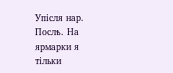Упісля нар. Послѣ. На ярмарки я тільки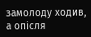замолоду ходив, а опісля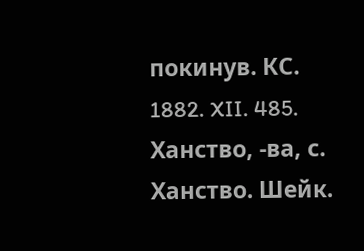покинув. КС. 1882. XII. 485.
Ханство, -ва, с. Ханство. Шейк.